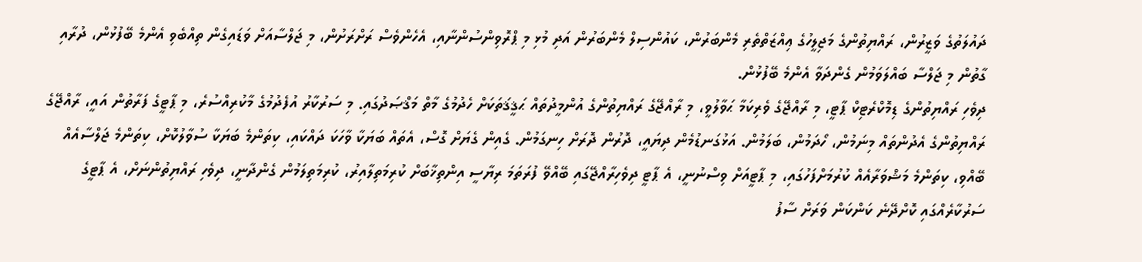ދައުލަތުގެ ވަޒީރުން، ރައްޔިތުންގެ މަޖިލީހުގެ ޢިއްޒަތްތެރި މެންބަރުން، ކައުންސިލް މެންބަރުން އަދި މުޅި މި ޕްރޮވިންސުންނާއި، އެހެންވެސް ރަށްރަށުން، މި ޖަލްސާއަށް ވަޑައިގެން ތިއްބެވި އެންމެ ބޭފުޅުން، ދުރާއި ގާތުން މި ޖަލްސާ ބައްލަވަމުން ގެންދަވާ އެންމެ ބޭފުޅުން.
ދިވެހި ރައްޔިތުންގެ ޑިމޮކްރެޓިކް ޕާޓީ، މި ރާއްޖޭގެ ވެރިކަމާ ޙަވާލުވީ، މި ރާއްޖޭގެ ރައްޔިތުންގެ އުންމީދުތައް ޙަޤީޤަތަކަށް ހެދުމުގެ މާތް މަޤްޞަދުގައި. މި ސަރުކާރު އުފެދުމުގެ މާކުރިއްސުރެ، މި ޕާޓީގެ ފަރާތުން އައީ، ރާއްޖޭގެ ރައްޔިތުންގެ އެދުންތައް މިނަމުން، ހޯދަމުން، ބަލަމުން. އަޅުގަނޑުމެން ދިޔައީ، ދޮރުން ދޮރަށް ހިނގަމުން. ގެއިން ގެޔަށް ގޮސް، އެތައް ބަޔަކާ ވާހަކަ ދައްކައި، ކިތަންމެ ބަޔަކާ ސުވާލުކޮށް، ކިތަންމެ ޖަލްސާއެއް ބޭއްވި، ކިތަންމެ މަޝްވަރާއެއް ކުރުމަށްފަހުގައި، މި ޕާޓީއަށް ވިސްނުނީ، އެ ޕާޓީ ދިވެހިރާއްޖޭގައި ބޭއްވޭ ފުރަތަމަ ރިޔާސީ އިންތިޚާބަށް ކުރިމަތިލާއިރު، ކުރިމަތިލަމުން ގެންދާނީ، ދިވެހި ރައްޔިތުންނަށް، އެ ޕާޓީގެ ސަރުކާރެއްގައި ކޮށްދޭނެ ކަންކަން ވަރަށް ސާފު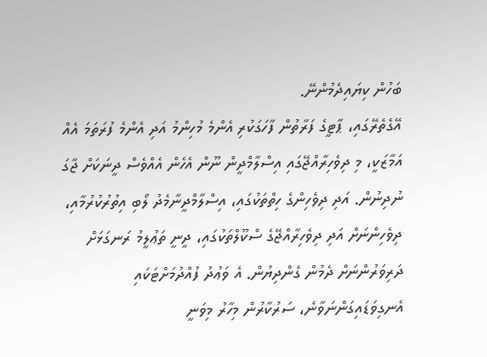ބަހުން ކިޔައިދެމުންނޭ.
އޭގެތެރޭގައި، ޕާޓީގެ ފަރާތުން ފާހަގަކުރި އެންމެ މުހިންމު އަދި އެންމެ ފުރަތަމަ އެއް އަމާޒަކީ، މި ދިވެހިރާއްޖޭގައި އިސްލާމްދީން ނޫން އެހެން އެއްވެސް ދީނަކަށް ޖާގަ ނުދިނުން. އަދި ދިވެހިންގެ ހިތްތަކުގައި، އިސްލާމްދީނާމެދު ލޯބި އިތުރުކުރުމާއި، ދިވެހިންނަށް އަދި ދިވެހިރާއްޖޭގެ ސްކޫލްތަކުގައި، ދީނީ ތަޢުލީމު ރަނގަޅަށް ދަރިވަރުންނަށް ދެމުން ގެންދިޔުން. އެ ވަޢުދު ފުއްދުމަށްޓަކައި އެނގިވަޑައިގަންނަވާނެ، ސަރުކާރުން މިހާރު މިވަނީ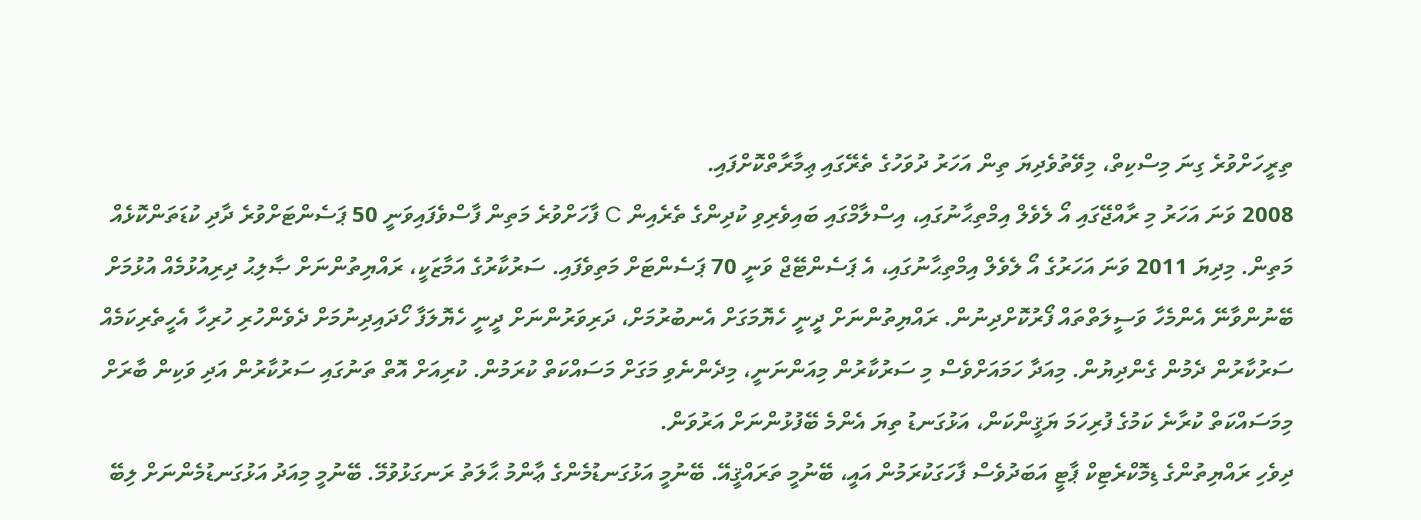ތިރީހަށްވުރެ ގިނަ މިސްކިތް، މިވޭތުވެދިޔަ ތިން އަހަރު ދުވަހުގެ ތެރޭގައި ޢިމާރާތްކޮށްފައި.
2008 ވަނަ އަހަރު މި ރާއްޖޭގައި އޯ ލެވެލް އިމްތިޙާނުގައި، އިސްލާމްގައި ބައިވެރިވި ކުދިންގެ ތެރެއިން C ފާހަށްވުރެ މަތިން ފާސްވެފައިވަނީ 50 ޕަސެންޓަށްވުރެ ދާދި ކުޑަތަންކޮޅެއް މަތިން. މިދިޔަ 2011 ވަނަ އަހަރުގެ އޯ ލެވެލް އިމްތިޙާނުގައި، އެ ޕަސެންޓޭޖް ވަނީ 70 ޕަސެންޓަށް މަތިވެފައި. ސަރުކާރުގެ އަމާޒަކީ، ރައްޔިތުންނަށް ޞާލިޙު ދިރިއުޅުމެއް އުޅުމަށް ބޭނުންވާނޭ އެންމެހާ ވަސީލަތްތައް ފޯރުކޮށްދިނުން. ރައްޔިތުންނަށް ދީނީ ހެޔޮމަގަށް އެނބުރުމަށް، ދަރިވަރުންނަށް ދީނީ ހެޔޮލަފާ ހޯދައިދިނުމަށް ދެވެންހުރި ހުރިހާ އެހީތެރިކަމެއް ސަރުކާރުން ދެމުން ގެންދިޔުން. މިއަދާ ހަމައަށްވެސް މި ސަރުކާރުން މިއަންނަނީ، މިދެންނެވި މަގަށް މަސައްކަތް ކުރަމުން. ކުރިއަށް އޮތް ތަނުގައި ސަރުކާރުން އަދި ވަކިން ބާރަށް މިމަސައްކަތް ކުރާނެ ކަމުގެ ފުރިހަމަ ޔަޤީންކަން، އަޅުގަނޑު ތިޔަ އެންމެ ބޭފުޅުންނަށް އަރުވަން.
ދިވެހި ރައްޔިތުންގެ ޑިމޮކްރެޓިކް ޕާޓީ އަބަދުވެސް ފާހަގަކުރަމުން އައީ، ބޭނުމީ ތަރައްޤީއޭ. ބޭނުމީ އަޅުގަނޑުމެންގެ ޢާންމު ޙާލަތު ރަނގަޅުވުމޭ. ބޭނުމީ މިއަދު އަޅުގަނޑުމެންނަށް ލިބޭ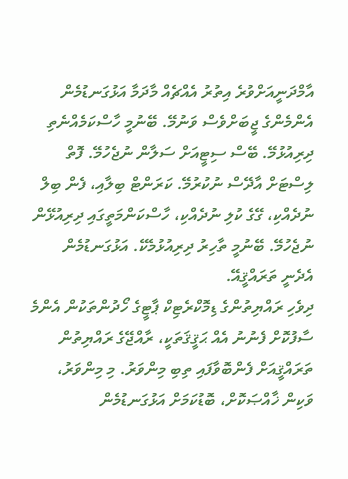އާމްދަނީއަށްވުރެ އިތުރު އެއްޗެއް މާދަމާ އަޅުގަނޑުމެން އެންމެންގެ ޖީބަށްވެސް ވަނުމޭ. ބޭނުމީ ހާސްކަމެއްނެތި ދިރިއުޅުމޭ. ބޭސް ސިޓީއަށް ސަލާން ނުޖެހުމޭ. ފޮތް ލިސްޓަށް އާދޭސް ނުކުރުމޭ. ކަރަންޓް ބިލާއި، ފެން ބިލް ނުދެއްކި، ގޭގެ ކުލި ނުދެއްކި، ހާސްކަންމަތީގައި ދިރިއުޅޭން ނުޖެހުމޭ. ބޭނުމީ ތާހިރު ދިރިއުޅުމެކޭ. އަޅުގަނޑުމެން އެދެނީ ތަރައްޤީއޭ.
ދިވެހި ރައްޔިތުންގެ ޑިމޮކްރެޓިކް ޕާޓީގެ ހޯދުންތަކުން އެންމެ ސާފުކޮށް ފެނުނު އެއް ޙަޤީޤަތަކީ، ރާއްޖޭގެ ރައްޔިތުން ތަރައްޤީއަށް ފެންބޮވާފައި ތިބި މިންވަރު. މި މިންވަރު، ވަކިން ޚާއްޞަކޮށް، ބޮޑުކަމަށް އަޅުގަނޑުމެން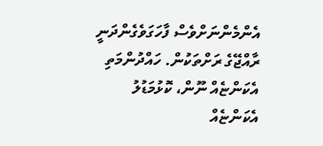އެންމެންނަށްވެސް ފާހަގަވެގެންދަނީ ރާއްޖޭގެ ރަށްތަކުން. ހައްދުންމަތި އެކަންޏެއް ނޫން، ކޮޅުމަޑުލު އެކަންޏެއް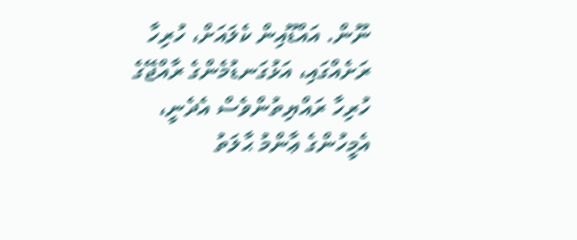ނޫން. އައްޑޫއިން ކެލައަށް، ހުރިހާ ރަށެއްގައި، އަޅުގަނޑުމެންގެ ރާއްޖޭގެ ހުރިހާ ރައްޔިތުންވެސް އެދެނީ، އެމީހުންގެ ޢާންމު ޙާލަތު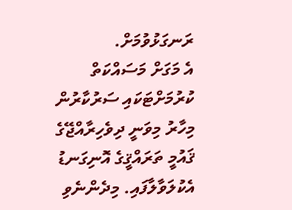ރަނގަޅުވުމަށް.
އެ މަގަށް މަސައްކަތް ކުރުމަށްޓަކައި ސަރުކާރުން މިހާރު މިވަނީ ދިވެހިރާއްޖޭގެ ޤައުމީ ތަރައްޤީގެ އޮނިގަނޑު އެކުލަވާލާފައި. މިދެންނެވި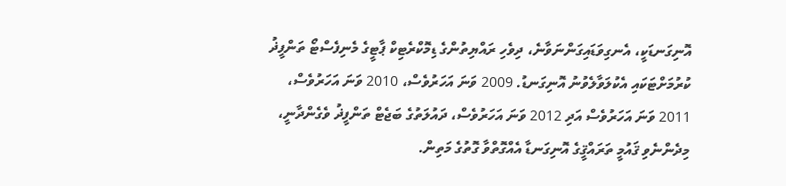އޮނިގަނޑަކީ، އެނގިވަޑައިގަންނަވާނެ، ދިވެހި ރައްޔިތުންގެ ޑިމޮކްރެޓިކް ޕާޓީގެ މެނިފެސްޓޯ ތަންފީޛު ކުރުމަށްޓަކައި އެކުލަވާލެވުނު އޮނިގަނޑު. 2009 ވަނަ އަހަރުވެސް، 2010 ވަނަ އަހަރުވެސް، 2011 ވަނަ އަހަރުވެސް އަދި 2012 ވަނަ އަހަރުވެސް، ދައުލަތުގެ ބަޖެޓް ތަންފީޛު ވެގެންދާނީ، މިދެންނެވި ޤައުމީ ތަރައްޤީގެ އޮނިގަނޑާ އެއްގޮތްވާ ގޮތުގެ މަތިން.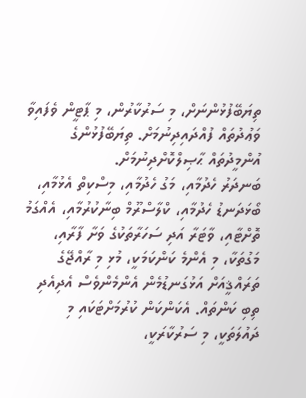ތިޔަބޭފުޅުންނަށް، މި ސަރުކާރުން، މި ޕާޓީން ވެފައިވާ ވަޢުދުތައް ފުއްދައިދިނުމަށް. ތިޔަބޭފުޅުންގެ އުންމީދުތައް ޙާޞިލްކޮށްދިނުމަށް.
ބަނދަރު ހެދުމާއި، މަގު ހެދުމާއި، މިސްކިތް އެޅުމާއި، ބޯޅަދަނޑު ހެދުމާއި، ކްލާސްރޫމް ބިނާކުރުމާއި، އެއްގަމު ތޮށްޓާއި، ވާޓަރާ އަދި ސަހަރާތަކުގެ ވަށާ ފާރާއި، މަގުތަކާ، މި އެންމެ ކަންކަމަކީ، މުޅި މި ރާއްޖޭގެ ތަރައްޤީއަށް އަޅުގަނޑުމެން އެންމެންވެސް އެދިއެދި ތިބި ކަންތައް. އެކަންކަން ކުރުމަށްޓަކައި މި ދައުލަތަކީ، މި ސަރުކާރަކީ،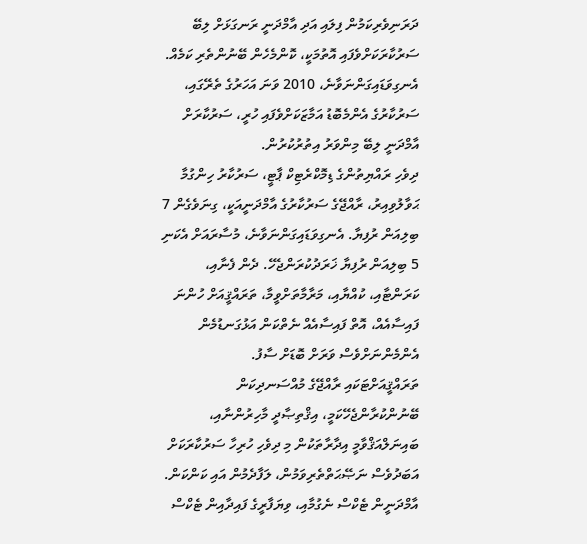ދަރަނިވެރިކަމުން ފިލައި އަދި އާމްދަނީ ރަނގަޅަށް ލިބޭ ސަރުކާރަކަށްވެފައި އޮތުމަކީ، ކޮންމެހެން ބޭނުންތެރި ކަމެއް. އެނގިވަޑައިގަންނަވާނެ، 2010 ވަނަ އަހަރުގެ ތެރޭގައި، ސަރުކާރުގެ އެންމެބޮޑު އަމާޒަކަށްވެފައި ހުރީ، ސަރުކާރަށް އާމްދަނީ ލިބޭ މިންވަރު އިތުރުކުރުން.
ދިވެހި ރައްޔިތުންގެ ޑިމޮކްރެޓިކް ޕާޓީ، ސަރުކާރު ހިންގުމާ ޙަވާލުވިއިރު، ރާއްޖޭގެ ސަރުކާރުގެ އާމްދަނީއަކީ، ގިނަވެގެން 7 ބިލިއަން ރުފިޔާ. އެނގިވަޑައިގަންނަވާނެ، މުސާރައަށް އެކަނި 5 ބިލިއަން ރުފިޔާ ޚަރަދުކުރަންޖެހޭ. ދެން ފެނާއި، ކަރަންޓާއި، ކުއްޔާއި، މަރާމާތަށްވީމާ، ތަރައްޤީއަށް ހުންނަ ފައިސާއެއް، އޮތް ފައިސާއެއް ނެތްކަން އަޅުގަނޑުމެން އެންމެންނަށްވެސް ވަރަށް ބޮޑަށް ސާފު.
ތަރައްޤީއަށްޓަކައި ރާއްޖޭގެ މުއްސަނދިކަން ބޭނުންކުރާންޖެހޭކަމީ، އިޤްތިޞާދީ މާހިރުންނާއި، ބައިނަލްއަޤްވާމީ އިދާރާތަކުން މި ދިވެހި ހުރިހާ ސަރުކާރަކަށް އަބަދުވެސް ނަޞޭޙަތްތެރިވަމުން، ލަފާދެމުން އައި ކަންކަން. އާމްދަނީން ޓެކްސް ނެގުމާއި، ވިޔަފާރީގެ ފައިދާއިން ޓެކްސް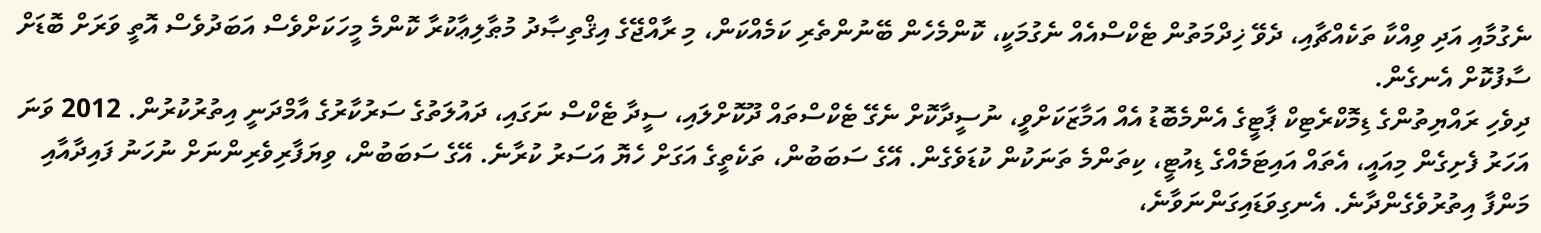ނެގުމާއި އަދި ވިއްކާ ތަކެއްޗާއި، ދެވޭ ޚިދްމަތުން ޓެކްސްއެއް ނެގުމަކީ، ކޮންމެހެން ބޭނުންތެރި ކަމެއްކަން، މި ރާއްޖޭގެ އިޤްތިޞާދު މުޠާލިޢާކުރާ ކޮންމެ މީހަކަށްވެސް އަބަދުވެސް އޮތީ ވަރަށް ބޮޑަށް ސާފުކޮށް އެނގެން.
ދިވެހި ރައްޔިތުންގެ ޑިމޮކްރެޓިކް ޕާޓީގެ އެންމެބޮޑު އެއް އަމާޒަކަށްވީ، ނުސީދާކޮށް ނެގޭ ޓެކްސްތައް ދޫކޮށްލައި، ސީދާ ޓެކްސް ނަގައި، ދައުލަތުގެ ސަރުކާރުގެ އާމްދަނީ އިތުރުކުރުން. 2012 ވަނަ އަހަރު ފެށިގެން މިއައީ، އެތައް އައިޓަމެއްގެ ޑިއުޓީ، ކިތަންމެ ތަނަކުން ކުޑަވެގެން. އޭގެ ސަބަބުން، ތަކެތީގެ އަގަށް ހެޔޮ އަސަރު ކުރާނެ. އޭގެ ސަބަބުން، ވިޔަފާރިވެރިންނަށް ނުހަނު ފައިދާއާއި މަންފާ އިތުރުވެގެންދާނެ. އެނގިވަޑައިގަންނަވާނެ،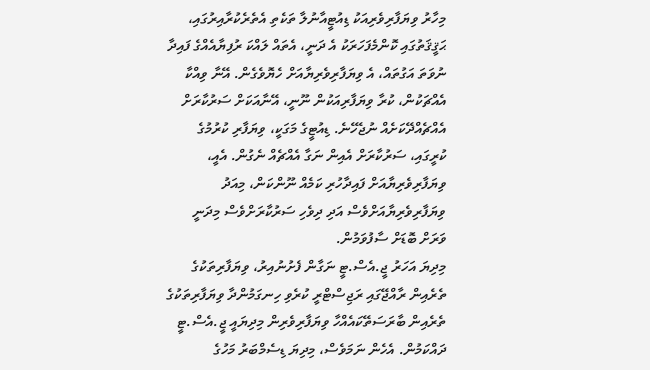މިހާރު ވިޔަފާރިވެރިއަކު ޑިއުޓީއާނުލާ ތަކެތި އެތެރެކުރާއިރުގައި، ޙަޤީޤަތުގައި ކޮންމެފަހަރަކު އެ ދަނީ، އެތައް ލައްކަ ރުފިޔާއެއްގެ ފައިދާ ނުވަތަ އަގުތައް، އެ ވިޔަފާރިވެރިޔާއަށް ހެޔޮވެގެން. އޭނާ ވިއްކާ އެއްޗަކުން، ކުރާ ވިޔަފާރިއަކުން ނޫނީ، އޭނާއަކަށް ސަރުކާރަށް އެއްޗެއްދޭކަށެއް ނުޖެހޭނެ. ޑިއުޓީގެ މަގަކީ، ވިޔަފާރި ކުރުމުގެ ކުރީގައި، ސަރުކާރަށް އެއިން ނަގާ އެއްޗެއް ނެގުން. އެއީ، ވިޔަފާރިވެރިޔާއަށް ފައިދާހުރި ކަމެއް ނޫންކަން، މިއަދު ވިޔަފާރިވެރިޔާއަށްވެސް އަދި ދިވެހި ސަރުކާރަށްވެސް މިދަނީ ވަރަށް ބޮޑަށް ސާފުވަމުން.
މިދިޔަ އަހަރު ޖީ.އެސް.ޓީ ނަގާން ފެށުނުއިރު، ވިޔަފާރިތަކުގެ ތެރެއިން ރާއްޖޭގައި ރަޖިސްޓްރީ ކުރެވި ހިނގަމުންދާ ވިޔަފާރިތަކުގެ ތެރެއިން ބާރަސަތޭކައެއްހާ ވިޔަފާރިވެރިން މިދިޔައީ ޖީ.އެސް.ޓީ ދައްކަމުން. އެހެން ނަމަވެސް، މިދިޔަ ޑިސެމްބަރު މަހުގެ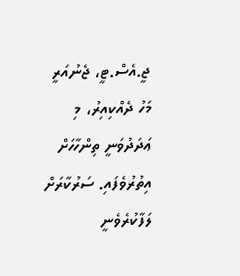ޖީ.އެސް.ޓީ، ޖެނުއަރީ މަހު ދެއްކިއިރު، މި ޢަދަދުވަނީ ތިންހާހަށް އިތުރުވެފައި. ސަރުކާރަށް ލަފާކުރެވެނީ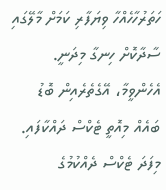ހަތަރުހާހެއްހާ ވިޔަފާރި ކަމަށް މާލޭގައި ސާދާކޮށް ހިނގާ މިދަނީ. އެހެންވީމާ، އޭގެތެރެއިން ބޮޑު ބައެއް މިއޮތީ ޓެކްސް ދައްކާފައި. މިފަދަ ޓެކްސް ދެއްކުމުގެ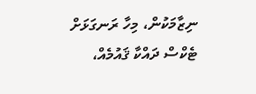ނިޒާމަކުން، މިހާ ރަނގަޅަށް ޓެކްސް ދައްކާ ޤައުމެއް،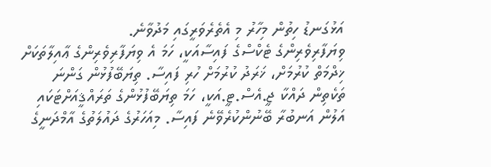އަޅުގަނޑު ހިތުން މިހާރު މި އެތެރެވަރީގައި މަދުވާނެ.
ވިޔަފާރިވެރިންގެ ޓެކްސްގެ ފައިސާއަކީ، ހަމަ އެ ވިޔަފާރިވެރިންގެ ޢާއިލާތަކަށް ޚިދްމަތް ކުރުމަށް، ޚަރަދު ކުރުމަށް ހުރި ފައިސާ. ތިޔަބޭފުޅުން ގަންނަ ތަކެތިން ދައްކާ ޖީ.އެސް.ޓީ.އަކީ، ހަމަ ތިޔަބޭފުޅުންގެ ތަރައްޤީއަށްޓަކައި އަލުން އަނބުރާ ބޭނުންކުރެވޭނެ ފައިސާ. މިއަހަރުގެ ދައުލަތުގެ އާމްދަނީގެ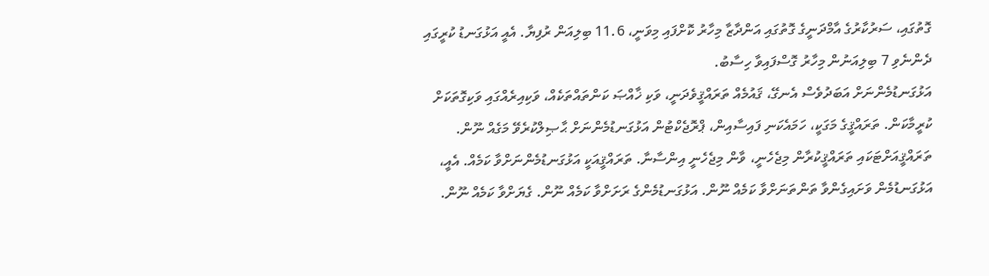ގޮތުގައި، ސަރުކާރުގެ އާމްދަނީގެ ގޮތުގައި އަންދާޒާ މިހާރު ކޮށްފައި މިވަނީ، 11.6 ބިލިއަން ރުފިޔާ. އެއީ އަޅުގަނޑު ކުރީގައި ދެންނެވި 7 ބިލިއަނުން މިހާރު ގޮސްފައިވާ ހިސާބު.
އަޅުގަނޑުމެންނަށް އަބަދުވެސް އެނގޭ، ޤައުމެއް ތަރައްޤީވެދަނީ، ވަކި ޚާއްޞަ ކަންތައްތަކެއް، ވަކިއިރެއްގައި ވަކިގޮތަކަށް ކުރީމާކަން. ތަރައްޤީގެ މަގަކީ، ހަމައެކަނި ފައިސާއިން، ޕްރޮޖެކްޓުން އަޅުގަނޑުމެންނަށް ޙާޞިލްކުރެވޭ މަގެއް ނޫން. ތަރައްޤީއަށްޓަކައި ތަރައްޤީކުރާން މިޖެހެނީ، ވާން މިޖެހެނީ އިންސާނާ. ތަރައްޤީއަކީ އަޅުގަނޑުމެންނަށްވާ ކަމެއް. އެއީ، އަޅުގަނޑުމެން ވަށައިގެންވާ ތަންތަނަށްވާ ކަމެއް ނޫން. އަޅުގަނޑުމެންގެ ރަށަށްވާ ކަމެއް ނޫން. ގެޔަށްވާ ކަމެއް ނޫން.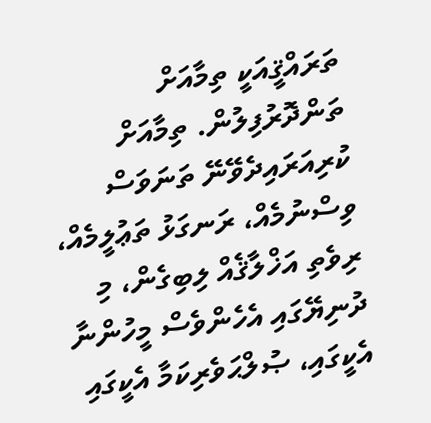ތަރައްޤީއަކީ ތިމާއަށް ތަންދޮރުފިލުން. ތިމާއަށް ކުރިއަރައިދެވޭނޭ ތަނަވަސް ވިސްނުމެއް، ރަނގަޅު ތަޢުލީމެއް، ރިވެތި އަޚްލާޤެއް ލިބިގެން، މި ދުނިޔޭގައި އެހެންވެސް މީހުންނާ އެކީގައި، ޞުލްޙަވެރިކަމާ އެކީގައި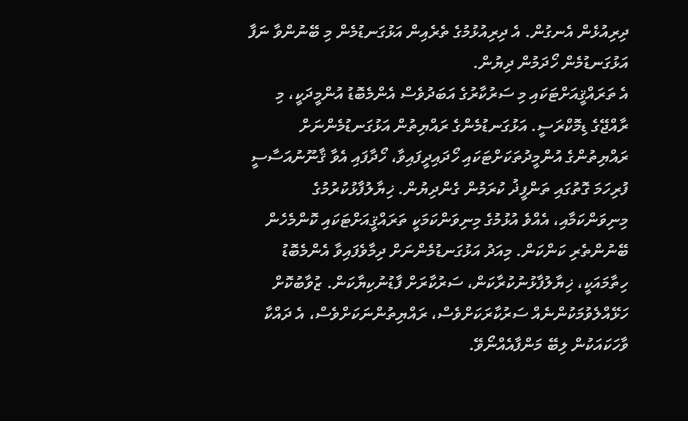ދިރިއުޅެން އެނގުން. އެ ދިރިއުޅުމުގެ ތެރެއިން އަޅުގަނޑުމެން މި ބޭނުންވާ ނަފާ އަޅުގަނޑުމެން ހޯދަމުން ދިޔުން.
އެ ތަރައްޤީއަށްޓަކައި މި ސަރުކާރުގެ އަބަދުވެސް އެންމެބޮޑު އުންމީދަކީ، މި ރާއްޖޭގެ ޑިމޮކްރަސީ. އަޅުގަނޑުމެންގެ ރައްޔިތުން އަޅުގަނޑުމެންނަށް ރައްޔިތުންގެ އުންމީދުތަކަށްޓަކައި ހޯދައިދީފައިވާ، ހޯދާފައި އެވާ ޤާނޫނުއަސާސީ ފުރިހަމަ ގޮތުގައި ތަންފީޛު ކުރަމުން ގެންދިޔުން. ޚިޔާލުފާޅުކުރުމުގެ މިނިވަންކަމާއި، އެއްވެ އުޅުމުގެ މިނިވަންކަމަކީ ތަރައްޤީއަށްޓަކައި ކޮންމެހެން ބޭނުންތެރި ކަންކަން. މިއަދު އަޅުގަނޑުމެންނަށް ދިމާވެފައިވާ އެންމެބޮޑު ހިތާމައަކީ، ޚިޔާލުފާޅުނުކުރާކަން، ސަރުކާރަށް ފާޑުނުކިޔާކަން. ޒުވާބުކޮށް ހަޅޭއްލެވުމަކުންނެއް ސަރުކާރަކަށްވެސް، ރައްޔިތުންނަކަށްވެސް، އެ ދައްކާ ވާހަކައަކުން ލިބޭ މަންފާއެއްނޯވޭ.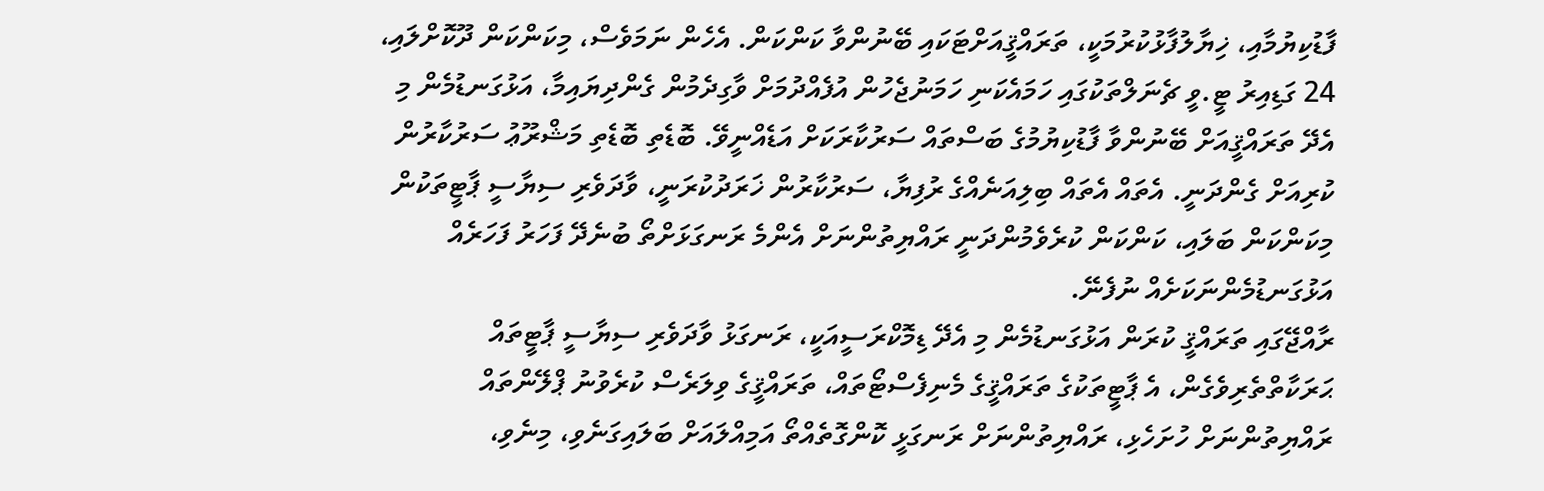ފާޑުކިޔުމާއި، ޚިޔާލުފާޅުކުރުމަކީ، ތަރައްޤީއަށްޓަކައި ބޭނުންވާ ކަންކަން. އެހެން ނަމަވެސް، މިކަންކަން ދޫކޮށްލައި، 24 ގަޑިއިރު ޓީ.ވީ ޗެނަލްތަކުގައި ހަމައެކަނި ހަމަނުޖެހުން އުފެއްދުމަށް ވާގިދެމުން ގެންދިޔައިމާ، އަޅުގަނޑުމެން މި އެދޭ ތަރައްޤީއަށް ބޭނުންވާ ފާޑުކިޔުމުގެ ބަސްތައް ސަރުކާރަކަށް އަޑެއްނީވޭ. ބޮޑެތި ބޮޑެތި މަޝްރޫޢު ސަރުކާރުން ކުރިއަށް ގެންދަނީ. އެތައް އެތައް ބިލިއަނެއްގެ ރުފިޔާ، ސަރުކާރުން ޚަރަދުކުރަނީ، ވާދަވެރި ސިޔާސީ ޕާޓީތަކުން މިކަންކަން ބަލައި، ކަންކަން ކުރެވެމުންދަނީ ރައްޔިތުންނަށް އެންމެ ރަނގަޅަށްތޯ ބުނެދޭ ފަހަރު ފަހަރެއް އަޅުގަނޑުމެންނަކަށެއް ނުފެނޭ.
ރާއްޖޭގައި ތަރައްޤީ ކުރަން އަޅުގަނޑުމެން މި އެދޭ ޑިމޮކްރަސީއަކީ، ރަނގަޅު ވާދަވެރި ސިޔާސީ ޕާޓީތައް ޙަރަކާތްތެރިވެގެން، އެ ޕާޓީތަކުގެ ތަރައްޤީގެ މެނިފެސްޓޯތައް، ތަރައްޤީގެ ވިލަރެސް ކުރެވުނު ޕްލޭންތައް ރައްޔިތުންނަށް ހުށަހެޅި، ރައްޔިތުންނަށް ރަނގަޅީ ކޮންގޮތެއްތޯ އަމިއްލައަށް ބަލައިގަނެވި، މިނެވި،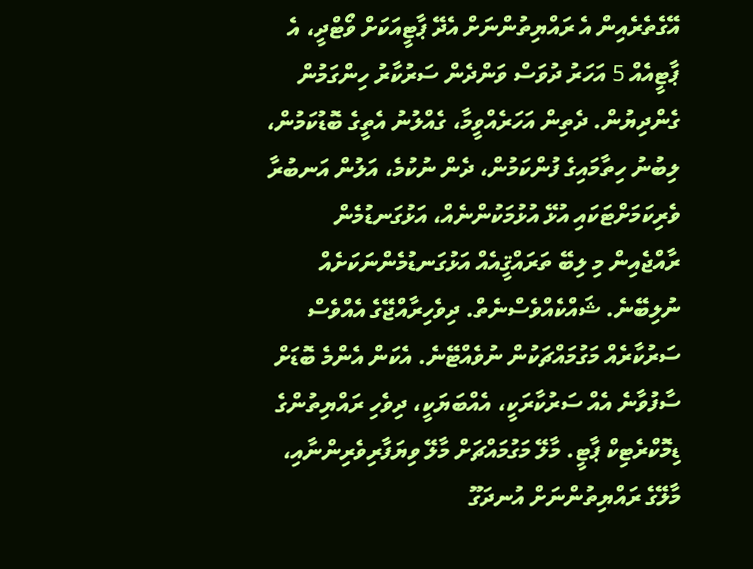އޭގެތެރެއިން އެ ރައްޔިތުންނަށް އެދޭ ޕާޓީއަކަށް ވޯޓްދީ، އެ ޕާޓީއެއް 5 އަހަރު ދުވަސް ވަންދެން ސަރުކާރު ހިންގަމުން ގެންދިޔުން. ދެތިން އަހަރެއްވީމާ، ގެއްލުނު އެތީގެ ބޮޑުކަމުން، ލިބުނު ހިތާމައިގެ ފުންކަމުން، ދެން ނުކުމެ، އަލުން އަނބުރާ ވެރިކަމަށްޓަކައި އުޅޭ އުޅުމަކުންނެއް، އަޅުގަނޑުމެން ރާއްޖެއިން މި ލިބޭ ތަރައްޤީއެއް އަޅުގަނޑުމެންނަކަށެއް ނުލިބޭނެ. ޝައްކެއްވެސްނެތް. ދިވެހިރާއްޖޭގެ އެއްވެސް ސަރުކާރެއް މަގުމައްޗަކުން ނުވެއްޓޭނެ. އެކަން އެންމެ ބޮޑަށް ސާފުވާނެ އެއް ސަރުކާރަކީ، އެއްބަޔަކީ، ދިވެހި ރައްޔިތުންގެ ޑިމޮކްރެޓިކް ޕާޓީ. މާލޭ މަގުމައްޗަށް މާލޭ ވިޔަފާރިވެރިންނާއި، މާލޭގެ ރައްޔިތުންނަށް އުނދަގޫ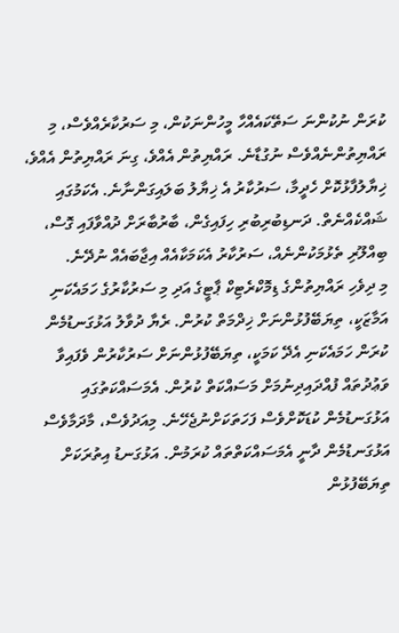ކުރަން ނުކުންނަ ސަތޭކައެއްހާ މީހުންނަކުން، މި ސަރުކާރެއްވެސް، މި ރައްޔިތުންނެއްވެސް ނުގުޑާނެ. ރައްޔިތުން އެއްވެ، ގިނަ ރައްޔިތުން އެއްވެ، ޚިޔާލުފާޅުކޮށް ހެދީމާ، ސަރުކާރު އެ ޚިޔާލު ބަލައިގަންނާނެ. އެކަމުގައި ޝައްކެއްނެތް. ދަނޑިބުރިބުރި ހިފައިގެން، ބާރުބާރަށް ދުއްވާފައި ގޮސް، ބިއްލޫރި ތެޅުމަކުންނެއް، ސަރުކާރު އެކަމަކާއެއް އިޖާބައެއް ނުދޭނެ.
މި ދިވެހި ރައްޔިތުންގެ ޑިމޮކްރެޓިކް ޕާޓީގެ އަދި މި ސަރުކާރުގެ ހަމައެކަނި އަމާޒަކީ، ތިޔަބޭފުޅުންނަށް ޚިދްމަތް ކުރުން. ރެޔާ ދުވާލު އަޅުގަނޑުމެން ކުރަން ހަމައެކަނި އެދޭ ކަމަކީ، ތިޔަބޭފުޅުންނަށް ސަރުކާރުން ވެފައިވާ ވަޢުދުތައް ފުއްދައިދިނުމަށް މަސައްކަތް ކުރުން. އެމަސައްކަތުގައި އަޅުގަނޑުމެން ކުޑަކޮށްވެސް ފަހަތަކަށްނުޖެހޭނެ. މިއަދުވެސް، މާދަމާވެސް އަޅުގަނޑުމެން ދާނީ އެމަސައްކަތްތައް ކުރަމުން. އަޅުގަނޑު އިތުރަކަށް ތިޔަބޭފުޅުން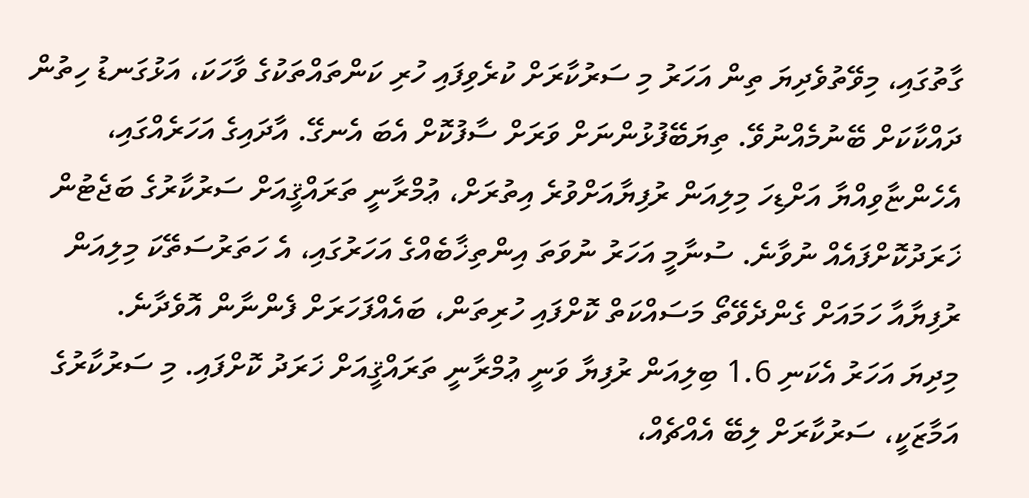ގާތުގައި، މިވޭތުވެދިޔަ ތިން އަހަރު މި ސަރުކާރަށް ކުރެވިފައި ހުރި ކަންތައްތަކުގެ ވާހަކަ، އަޅުގަނޑު ހިތުން ދައްކާކަށް ބޭނުމެއްނުވޭ. ތިޔަބޭފުޅުންނަށް ވަރަށް ސާފުކޮށް އެބަ އެނގޭ. އާދައިގެ އަހަރެއްގައި، އެހެންޏާވިއްޔާ އަށްޑިހަ މިލިއަން ރުފިޔާއަށްވުރެ އިތުރަށް، ޢުމްރާނީ ތަރައްޤީއަށް ސަރުކާރުގެ ބަޖެޓުން ޚަރަދުކޮށްފައެއް ނުވާނެ. ސުނާމީ އަހަރު ނުވަތަ އިންތިޚާބެއްގެ އަހަރުގައި، އެ ހަތަރުސަތޭކަ މިލިއަން ރުފިޔާއާ ހަމައަށް ގެންދެވޭތޯ މަސައްކަތް ކޮށްފައި ހުރިތަން، ބައެއްފަހަރަށް ފެންނާން އޮވެދާނެ.
މިދިޔަ އަހަރު އެކަނި 1.6 ބިލިއަން ރުފިޔާ ވަނީ ޢުމްރާނީ ތަރައްޤީއަށް ޚަރަދު ކޮށްފައި. މި ސަރުކާރުގެ އަމާޒަކީ، ސަރުކާރަށް ލިބޭ އެއްޗެއް،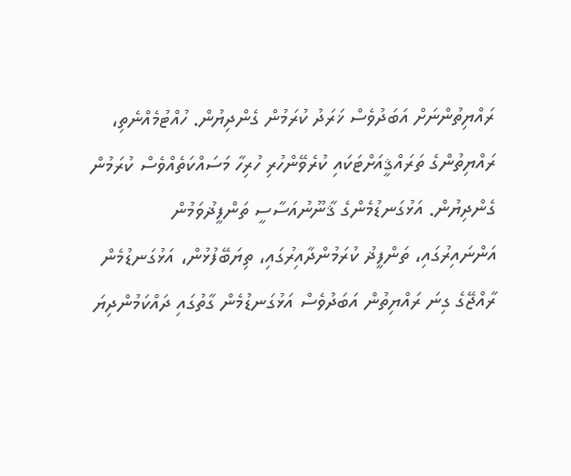ރައްޔިތުންނަށް އަބަދުވެސް ޚަރަދު ކުރަމުން ގެންދިޔުން. ހުއްޓުމެއްނެތި، ރައްޔިތުންގެ ތަރައްޤީއަށްޓަކައި ކުރެވޭންހުރި ހުރިހާ މަސައްކަތެއްވެސް ކުރަމުން ގެންދިޔުން. އަޅުގަނޑުމެންގެ ޤާނޫނުއަސާސީ ތަންފީޛުވަމުން އަންނައިރުގައި، ތަންފީޛު ކުރަމުންދާއިރުގައި، ތިޔަބޭފުޅުން، އަޅުގަނޑުމެން ރާއްޖޭގެ ގިނަ ރައްޔިތުން އަބަދުވެސް އަޅުގަނޑުމެން ގާތުގައި ދައްކަމުންދިޔަ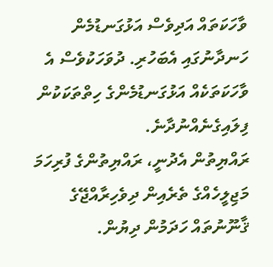ވާހަކަތައް އަދިވެސް އަޅުގަނޑުމެން ހަނދާނުގައި އެބަހުރި. ދުވަހަކުވެސް އެ ވާހަކަތަކެއް އަޅުގަނޑުމެންގެ ހިތްތަކަކުން ފިލައިގެނެއްނުދާނެ.
ރައްޔިތުން އެދުނީ، ރައްޔިތުންގެ ފުރިހަމަ މަޖިލީހެއްގެ ތެރެއިން ދިވެހިރާއްޖޭގެ ޤާނޫނުތައް ހަދަމުން ދިޔުން.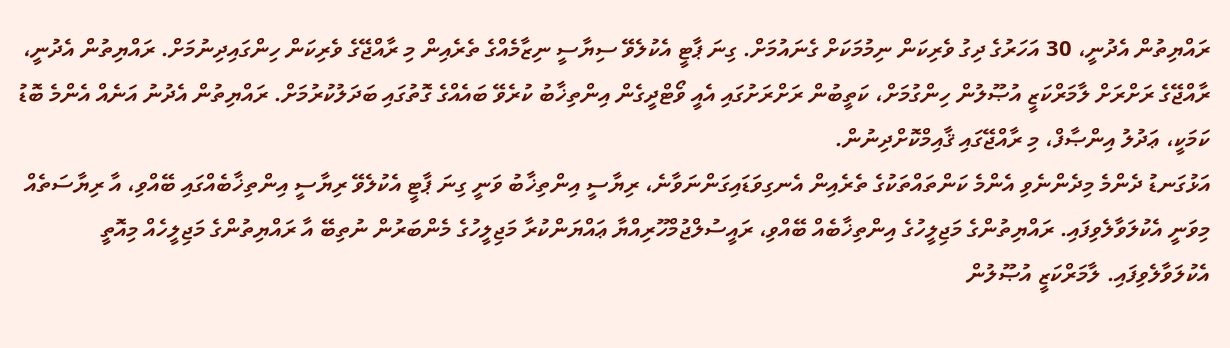ރައްޔިތުން އެދުނީ، 30 އަހަރުގެ ދިގު ވެރިކަން ނިމުމަކަށް ގެނައުމަށް. ގިނަ ޕާޓީ އެކުލެވޭ ސިޔާސީ ނިޒާމެއްގެ ތެރެއިން މި ރާއްޖޭގެ ވެރިކަން ހިންގައިދިނުމަށް. ރައްޔިތުން އެދުނީ، ރާއްޖޭގެ ރަށްރަށް ލާމަރްކަޒީ އުޞޫލުން ހިންގުމަށް، ކަތީބުން ރަށްރަށުގައި އެއީ ވޯޓްދީގެން އިންތިޚާބު ކުރެވޭ ބައެއްގެ ގޮތުގައި ބަދަލުކުރުމަށް. ރައްޔިތުން އެދުނު އަނެއް އެންމެ ބޮޑު ކަމަކީ، ޢަދުލު އިންޞާފް، މި ރާއްޖޭގައި ޤާއިމްކޮށްދިނުން.
އަޅުގަނޑު ދެންމެ މިދެންނެވި އެންމެ ކަންތައްތަކުގެ ތެރެއިން އެނގިވަޑައިގަންނަވާނެ، ރިޔާސީ އިންތިޚާބު ވަނީ ގިނަ ޕާޓީ އެކުލެވޭ ރިޔާސީ އިންތިޚާބެއްގައި ބޭއްވި، އާ ރިޔާސަތެއް މިވަނީ އެކުލަވާލެވިފައި. ރައްޔިތުންގެ މަޖިލީހުގެ އިންތިޚާބެއް ބޭއްވި، ރައީސުލްޖުމްހޫރިއްޔާ ޢައްޔަންކުރާ މަޖިލީހުގެ މެންބަރުން ނުތިބޭ އާ ރައްޔިތުންގެ މަޖިލީހެއް މިއޮތީ އެކުލަވާލެވިފައި. ލާމަރްކަޒީ އުޞޫލުން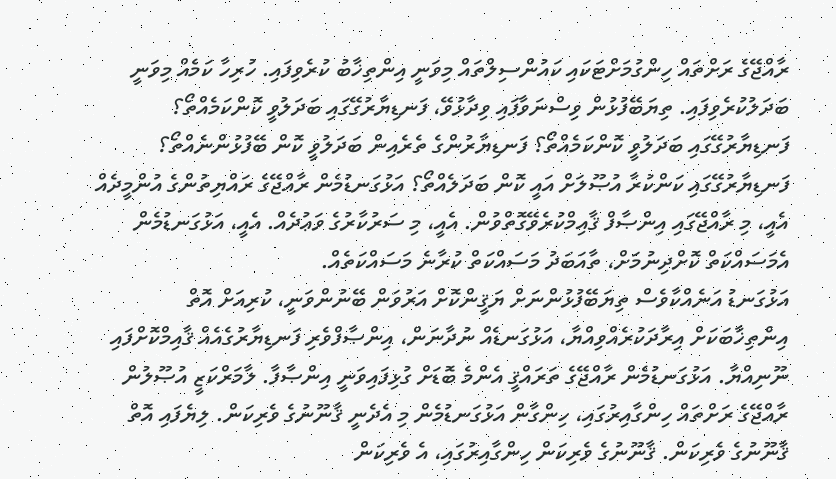ރާއްޖޭގެ ރަށްތައް ހިންގުމަށްޓަކައި ކައުންސިލްތައް މިވަނީ އިންތިޚާބު ކުރެވިފައި. ހުރިހާ ކަމެއް މިވަނީ ބަދަލުކުރެވިފައި. ތިޔަބޭފުޅުން ވިސްނަވާފައި ވިދާޅުވޭ، ފަނޑިޔާރުގޭގައި ބަދަލުވީ ކޮންކަމެއްތޯ؟ ފަނޑިޔާރުގޭގައި ބަދަލުވީ ކޮންކަމެއްތޯ؟ ފަނޑިޔާރުންގެ ތެރެއިން ބަދަލުވީ ކޮން ބޭފުޅުންނެއްތޯ؟ ފަނޑިޔާރުގޭގައި ކަންކުރާ އުޞޫލަށް އައީ ކޮން ބަދަލެއްތޯ؟ އަޅުގަނޑުމެން ރާއްޖޭގެ ރައްޔިތުންގެ އުންމީދެއް އެއީ، މި ރާއްޖޭގައި އިންޞާފް ޤާއިމްކުރެވޭގޮތްވުން. އެއީ، މި ސަރުކާރުގެ ވަޢުދެއް. އެއީ، އަޅުގަނޑުމެން އެމަސައްކަތް ކޮށްދިނުމަށް، ތާއަބަދު މަސައްކަތް ކުރާނެ މަސައްކަތެއް.
އަޅުގަނޑު އަނެއްކާވެސް ތިޔަބޭފުޅުންނަށް ޔަޤީންކޮށް އަރުވަން ބޭނުންވަނީ، ކުރިއަށް އޮތް އިންތިޚާބަކަށް އިރާދަކުރެއްވިއްޔާ، އަޅުގަނޑެއް ނުދާނަން، އިންޞާފްވެރި ފަނޑިޔާރުގެއެއް ޤާއިމްކޮށްފައި ނޫނިއްޔާ. އަޅުގަނޑުމެން ރާއްޖޭގެ ތަރައްޤީ އެންމެ ބޮޑަށް ގުޅިފައިވަނީ އިންޞާފާ. ލާމަރްކަޒީ އުޞޫލުން ރާއްޖޭގެ ރަށްތައް ހިންގާއިރުގައި، ހިންގާން އަޅުގަނޑުމެން މި އެދެނީ ޤާނޫނުގެ ވެރިކަން. ލިޔެފައި އޮތް ޤާނޫނުގެ ވެރިކަން. ޤާނޫނުގެ ވެރިކަން ހިންގާއިރުގައި، އެ ވެރިކަން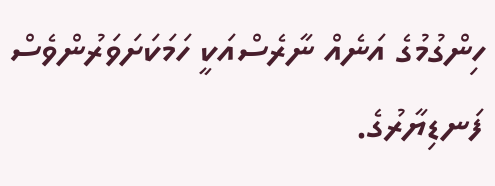ހިންގުމުގެ އަނެއް ނާރެސްއަކީ ހަމަކަށަވަރުންވެސް ފަނޑިޔާރުގެ.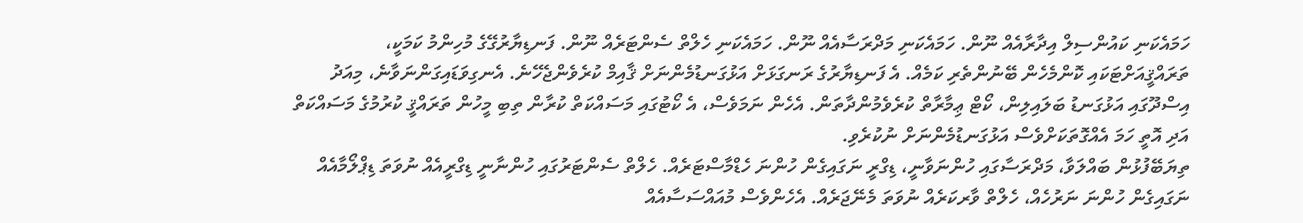ހަމައެކަނި ކައުންސިލް އިދާރާއެއް ނޫން. ހަމައެކަނި މަދްރަސާއެއް ނޫން. ހަމައެކަނި ހެލްތް ސެންޓަރެއް ނޫން. ފަނޑިޔާރުގޭގެ މުހިންމު ކަމަކީ، ތަރައްޤީއަށްޓަކައި ކޮންމެހެން ބޭނުންތެރި ކަމެއް. އެ ފަނޑިޔާރުގެ ރަނގަޅަށް އަޅުގަނޑުމެންނަށް ޤާއިމް ކުރެވެންޖެހޭނެ. އެނގިވަޑައިގަންނަވާނެ، މިއަދު އިސްދޫގައި އަޅުގަނޑު ބަލައިލިން، ކޯޓް ޢިމާރާތް ކުރެވެމުންދާތަން. އެހެން ނަމަވެސް، އެ ކޯޓުގައި މަސައްކަތް ކުރާން ތިބި މީހުން ތަރައްޤީ ކުރުމުގެ މަސައްކަތް އަދި އޮތީ ހަމަ އެއްގޮތަކަށްވެސް އަޅުގަނޑުމެންނަށް ނުކުރެވި.
ތިޔަބޭފުޅުން ބައްލަވާ، މަދްރަސާގައި ހުންނަވާނީ، ޑިގްރީ ނަގައިގެން ހުންނަ ހެޑްމާސްޓަރެއް. ހެލްތް ސެންޓަރުގައި ހުންނާނީ ޑިގްރީއެއް ނުވަތަ ޑިޕްލޯމާއެއް ނަގައިގެން ހުންނަ ނަރުހެއް، ހެލްތް ވާރކަރެއް ނުވަތަ މެނޭޖަރެއް. އެހެންވެސް މުއައްސަސާއެއް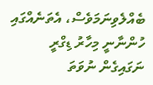ބެއްލެވިނަމަވެސް، އެތަނެއްގައި ހުންނާނީ މިހާރު ޑިގްރީ ނަގައިގެން ނުވަތަ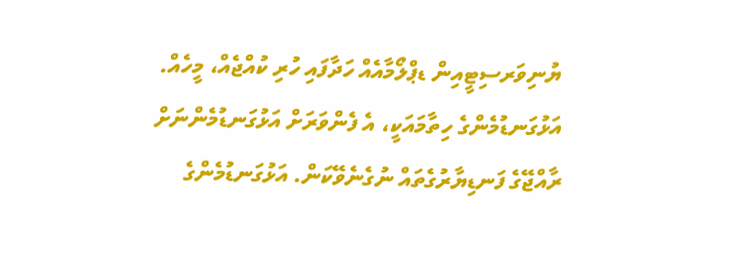ޔުނިވަރސިޓީއިން ޑޕްލޯމާއެއް ހަދާފައި ހުރި ކުއްޖެއް، މީހެއް. އަޅުގަނޑުމެންގެ ހިތާމައަކީ، އެ ފެންވަރަށް އަޅުގަނޑުމެންނަށް ރާއްޖޭގެ ފަނޑިޔާރުގެތައް ނުގެނެވޭކަން. އަޅުގަނޑުމެންގެ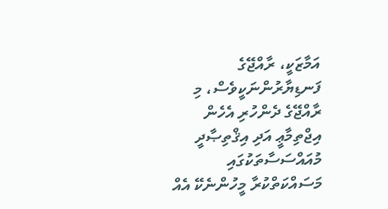އަމާޒަކީ، ރާއްޖޭގެ ފަނޑިޔާރުންނަކީވެސް، މި ރާއްޖޭގެ ދެންހުރި އެހެން އިޖްތިމާޢީ އަދި އިޤްތިޞާދީ މުއައްސަސާތަކުގައި މަސައްކަތްކުރާ މީހުންނެކޭ އެއް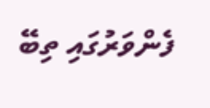ފެންވަރުގައި ތިބޭ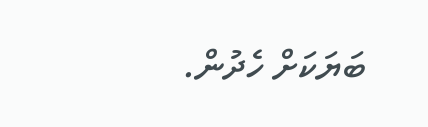ބަޔަކަށް ހެދުން.